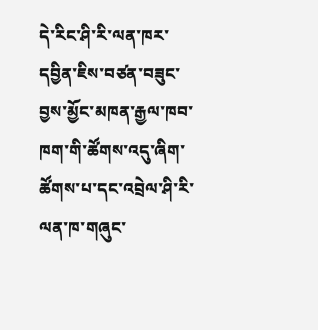དེ་རིང་ཤི་རི་ལན་ཁར་དབྱིན་ཇིས་བཙན་བཟུང་བྱས་མྱོང་མཁན་རྒྱལ་ཁབ་ཁག་གི་ཚོགས་འདུ་ཞིག་ཚོགས་པ་དང་འབྲེལ་ཤི་རི་ལན་ཁ་གཞུང་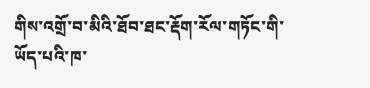གིས་འགྲོ་བ་མིའི་ཐོབ་ཐང་རྡོག་རོལ་གཏོང་གི་ཡོད་པའི་ཁ་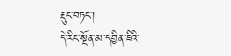རྡུང་བཏང་།
དེ་རིང་སྔོན་མ་དབྱིན་ཇིའི་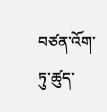བཙན་འོག་ཏུ་ཚུད་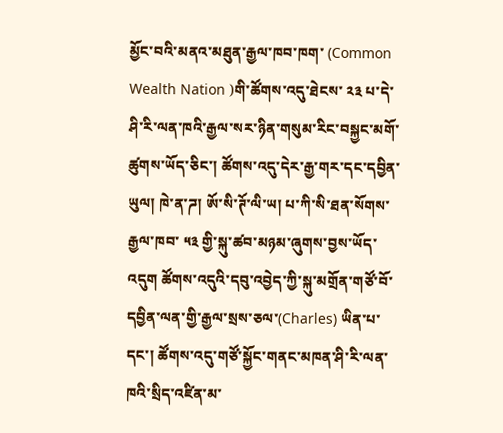མྱོང་བའི་མནའ་མཐུན་རྒྱལ་ཁབ་ཁག་ (Common Wealth Nation )གི་ཚོགས་འདུ་ཐེངས་ ༢༣ པ་དེ་ཤི་རི་ལན་ཁའི་རྒྱལ་སར་ཉིན་གསུམ་རིང་བསྐྱང་མགོ་ཚུགས་ཡོད་ཅིང་། ཚོགས་འདུ་དེར་རྒྱ་གར་དང་དབྱིན་ཡུལ། ཁེ་ན་ཌ། ཨོ་སི་ཊོ་ལི་ཡ། པ་ཀི་སི་ཐན་སོགས་རྒྱལ་ཁབ་ ༥༣ གྱི་སྐུ་ཚབ་མཉམ་ཞུགས་བྱས་ཡོད་འདུག ཚོགས་འདུའི་དབུ་འབྱེད་ཀྱི་སྐུ་མགྲོན་གཙོ་བོ་དབྱིན་ལན་གྱི་རྒྱལ་སྲས་ཅལ་(Charles) ཡིན་པ་དང་། ཚོགས་འདུ་གཙོ་སྐྱོང་གནང་མཁན་ཤི་རི་ལན་ཁའི་སྲིད་འཛིན་མ་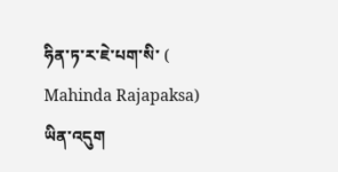ཧིན་ཏ་ར་ཇེ་པག་སི་ ( Mahinda Rajapaksa) ཡིན་འདུག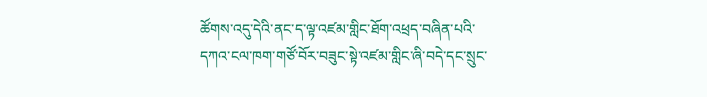ཚོགས་འདུ་དེའི་ནང་ད་ལྟ་འཛམ་གླིང་ཐོག་འཕྲད་བཞིན་པའི་དཀའ་ངལ་ཁག་གཙོ་བོར་བཟུང་སྟེ་འཛམ་གླིང་ཞི་བདེ་དང་སྲུང་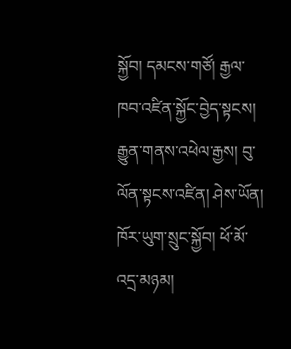སྐྱོབ། དམངས་གཙོ། རྒྱལ་ཁབ་འཛིན་སྐྱོང་བྱེད་སྟངས། རྒྱུན་གནས་འཕེལ་རྒྱས། བུ་ལོན་སྟངས་འཛིན། ཤེས་ཡོན། ཁོར་ཡུག་སྲུང་སྐྱོབ། ཕོ་མོ་འདྲ་མཉམ།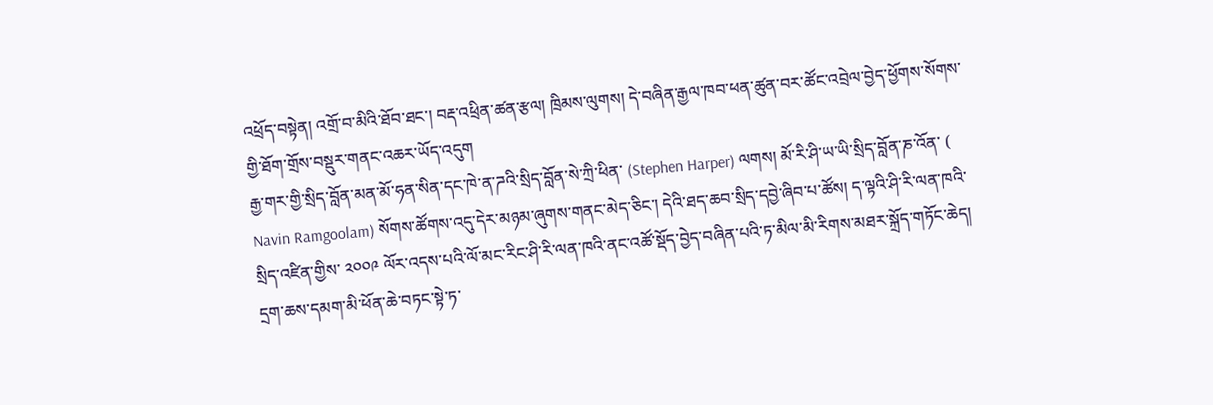འཕྲོད་བསྟེན། འགྲོ་བ་མིའི་ཐོབ་ཐང་། བརྡ་འཕྲིན་ཚན་རྩལ། ཁྲིམས་ལུགས། དེ་བཞིན་རྒྱལ་ཁབ་ཕན་ཚུན་བར་ཚོང་འབྲེལ་བྱེད་ཕྱོགས་སོགས་གྱི་ཐོག་གྲོས་བསྡུར་གནང་འཆར་ཡོད་འདུག
རྒྱ་གར་གྱི་སྲིད་བློན་མན་མོ་ཧན་སིན་དང་ཁེ་ན་ཌའི་སྲིད་བློན་སེ་ཀྲི་ཕིན་ (Stephen Harper) ལགས། མོ་རི་ཤི་ཡ་ཡི་སྲིད་བློན་ཎ་འོན་ ( Navin Ramgoolam) སོགས་ཚོགས་འདུ་དེར་མཉམ་ཞུགས་གནང་མེད་ཅིང་། དེའི་ཐད་ཆབ་སྲིད་དབྱེ་ཞིབ་པ་ཚོས། ད་ལྟའི་ཤི་རི་ལན་ཁའི་སྲིད་འཛིན་གྱིས་ ༢༠༠༩ ལོར་འདས་པའི་ལོ་མང་རིང་ཤི་རི་ལན་ཁའི་ནང་འཚོ་སྡོད་བྱེད་བཞིན་པའི་ཏ་མིལ་མི་རིགས་མཐར་སྐྲོད་གཏོང་ཆེད། དྲག་ཆས་དམག་མི་ཕོན་ཆེ་བཏང་སྟེ་ཏ་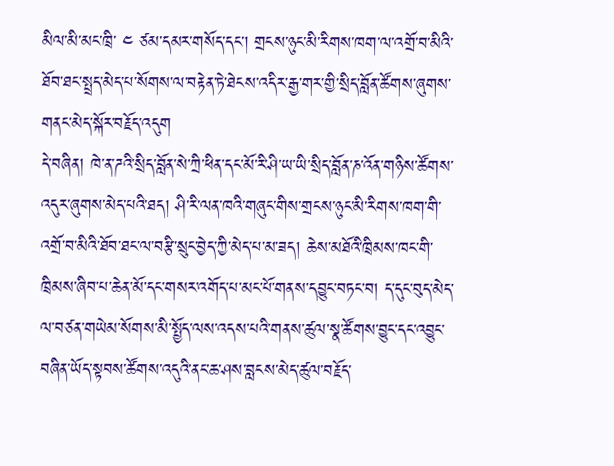མིལ་མི་མང་ཁྲི་ ༤ ཙམ་དམར་གསོད་དང་། གྲངས་ཉུང་མི་རིགས་ཁག་ལ་འགྲོ་བ་མིའི་ཐོབ་ཐང་སྤྲད་མེད་པ་སོགས་ལ་བརྟེན་ཏེ་ཐེངས་འདིར་རྒྱ་གར་གྱི་སྲིད་བློན་ཚོགས་ཞུགས་གནང་མེད་སྐོར་བརྗོད་འདུག
དེ་བཞིན། ཁེ་ན་ཌའི་སྲིད་བློན་སེ་ཀྲི་ཕིན་དང་མོ་རི་ཤི་ཡ་ཡི་སྲིད་བློན་ཎ་འོན་གཉིས་ཚོགས་འདུར་ཞུགས་མེད་པའི་ཐད། ཤི་རི་ལན་ཁའི་གཞུང་གིས་གྲངས་ཉུང་མི་རིགས་ཁག་གི་འགྲོ་བ་མིའི་ཐོབ་ཐང་ལ་བརྩི་སྲུང་བྱེད་ཀྱི་མེད་པ་མ་ཟད། ཆེས་མཐོའི་ཁྲིམས་ཁང་གི་ཁྲིམས་ཞིབ་པ་ཆེན་མོ་དང་གསར་འགོད་པ་མང་པོ་གནས་དབྱུང་བཏང་བ། ད་དུང་བུད་མེད་ལ་བཙན་གཡེམ་སོགས་མི་སྤྱོད་ལས་འདས་པའི་གནས་ཚུལ་སྣ་ཚོགས་བྱུང་དང་འབྱུང་བཞིན་ཡོད་སྟབས་ཚོགས་འདུའི་ནང་ཆ་ཤས་བླངས་མེད་ཚུལ་བརྗོད་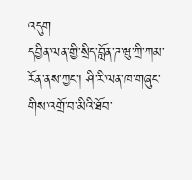འདུག
དབྱིན་ལན་གྱི་སྲིད་བློན་ཌ་ཝུ་ཀྲི་ཀམ་རོན་ནས་ཀྱང་། ཤི་རི་ལན་ཁ་གཞུང་གིས་འགྲོ་བ་མིའི་ཐོབ་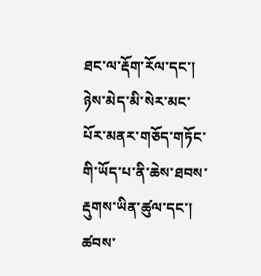ཐང་ལ་རྡོག་རོལ་དང་། ཉེས་མེད་མི་སེར་མང་པོར་མནར་གཅོད་གཏོང་གི་ཡོད་པ་ནི་ཆེས་ཐབས་རྡུགས་ཡིན་ཚུལ་དང་། ཚབས་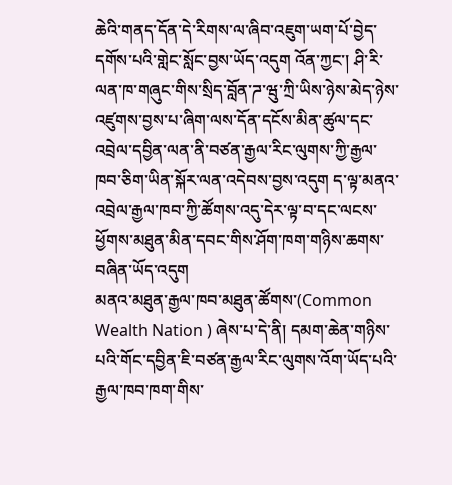ཆེའི་གནད་དོན་དེ་རིགས་ལ་ཞིབ་འཇུག་ཡག་པོ་བྱེད་དགོས་པའི་གླེང་སློང་བྱས་ཡོད་འདུག འོན་ཀྱང་། ཤི་རི་ལན་ཁ་གཞུང་གིས་སྲིད་བློན་ཌ་ཝུ་ཀྲི་ཡིས་ཉེས་མེད་ཉེས་འཛུགས་བྱས་པ་ཞིག་ལས་དོན་དངོས་མིན་ཚུལ་དང་འབྲེལ་དབྱིན་ལན་ནི་བཙན་རྒྱལ་རིང་ལུགས་ཀྱི་རྒྱལ་ཁབ་ཅིག་ཡིན་སྐོར་ལན་འདེབས་བྱས་འདུག ད་ལྟ་མནའ་འབྲེལ་རྒྱལ་ཁབ་ཀྱི་ཚོགས་འདུ་དེར་ལྟ་བ་དང་ལངས་ཕྱོགས་མཐུན་མིན་དབང་གིས་ཤོག་ཁག་གཉིས་ཆགས་བཞིན་ཡོད་འདུག
མནའ་མཐུན་རྒྱལ་ཁབ་མཐུན་ཚོགས་(Common Wealth Nation ) ཞེས་པ་དེ་ནི། དམག་ཆེན་གཉིས་པའི་གོང་དབྱིན་ཇི་བཙན་རྒྱལ་རིང་ལུགས་འོག་ཡོད་པའི་རྒྱལ་ཁབ་ཁག་གིས་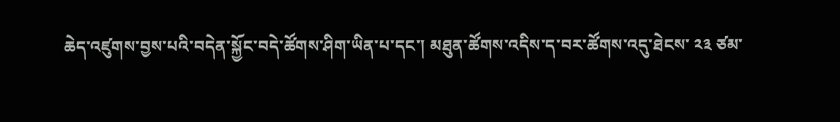ཆེད་འཛུགས་བྱས་པའི་བདེན་སྐྱོང་བདེ་ཚོགས་ཤིག་ཡིན་པ་དང་། མཐུན་ཚོགས་འདིས་ད་བར་ཚོགས་འདུ་ཐེངས་ ༢༣ ཙམ་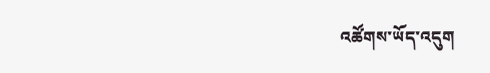འཚོགས་ཡོད་འདུག